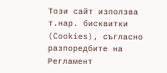Този сайт използва т.нар. бисквитки (Cookies), съгласно разпоредбите на Регламент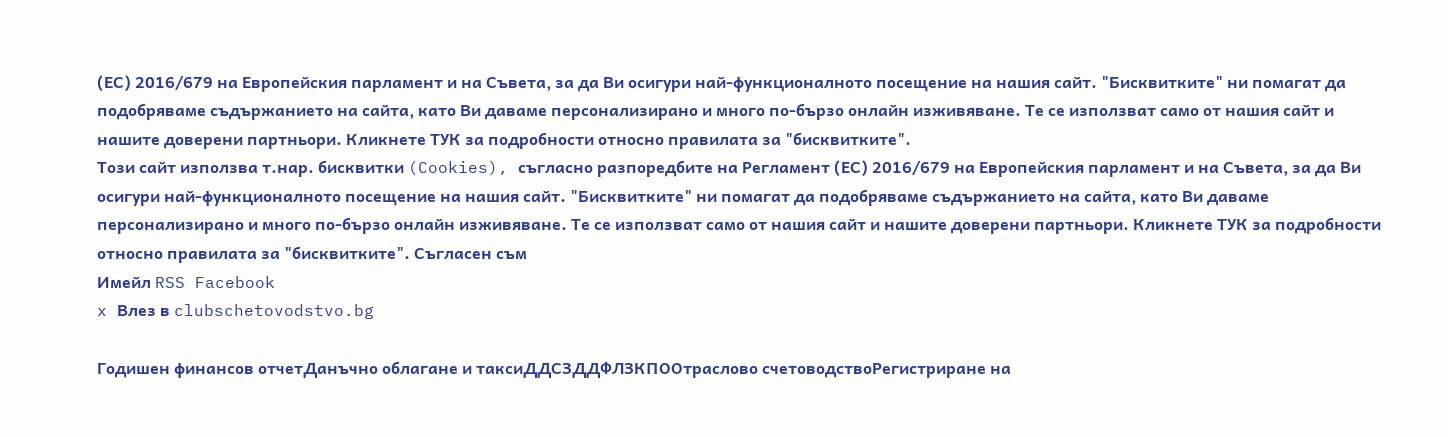(ЕС) 2016/679 на Европейския парламент и на Съвета, за да Ви осигури най-функционалното посещение на нашия сайт. "Бисквитките" ни помагат да подобряваме съдържанието на сайта, като Ви даваме персонализирано и много по-бързо онлайн изживяване. Те се използват само от нашия сайт и нашите доверени партньори. Кликнете ТУК за подробности относно правилата за "бисквитките".
Този сайт използва т.нар. бисквитки (Cookies), съгласно разпоредбите на Регламент (ЕС) 2016/679 на Европейския парламент и на Съвета, за да Ви осигури най-функционалното посещение на нашия сайт. "Бисквитките" ни помагат да подобряваме съдържанието на сайта, като Ви даваме персонализирано и много по-бързо онлайн изживяване. Те се използват само от нашия сайт и нашите доверени партньори. Кликнете ТУК за подробности относно правилата за "бисквитките". Съгласен съм
Имейл RSS Facebook
x Влез в clubschetovodstvo.bg

Годишен финансов отчетДанъчно облагане и таксиДДСЗДДФЛЗКПООтраслово счетоводствоРегистриране на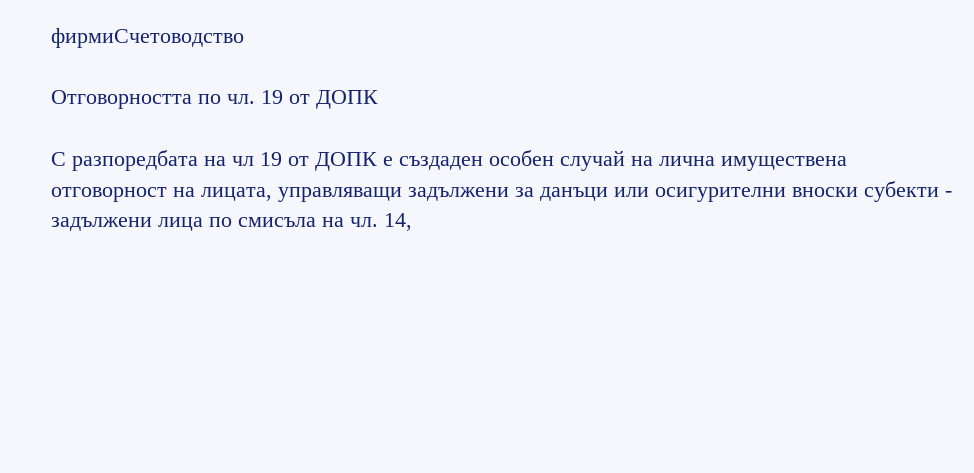фирмиСчетоводство

Отговорността по чл. 19 от ДОПК

С разпоредбата на чл 19 от ДОПК е създаден особен случай на лична имуществена отговорност на лицата, управляващи задължени за данъци или осигурителни вноски субекти - задължени лица по смисъла на чл. 14,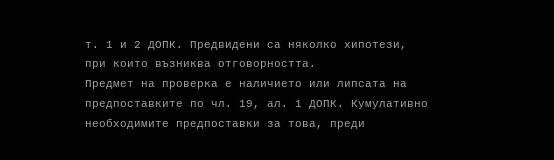т. 1 и 2 ДОПК. Предвидени са няколко хипотези, при които възниква отговорността.
Предмет на проверка е наличието или липсата на предпоставките по чл. 19, ал. 1 ДОПК. Кумулативно необходимите предпоставки за това, преди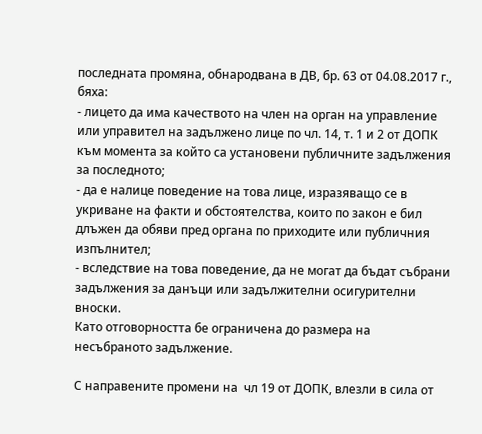последната промяна, обнародвана в ДВ, бр. 63 от 04.08.2017 г., бяха:
- лицето да има качеството на член на орган на управление или управител на задължено лице по чл. 14, т. 1 и 2 от ДОПК към момента за който са установени публичните задължения за последното;
- да е налице поведение на това лице, изразяващо се в укриване на факти и обстоятелства, които по закон е бил длъжен да обяви пред органа по приходите или публичния изпълнител;
- вследствие на това поведение, да не могат да бъдат събрани задължения за данъци или задължителни осигурителни вноски.
Като отговорността бе ограничена до размера на несъбраното задължение.

С направените промени на  чл 19 от ДОПК, влезли в сила от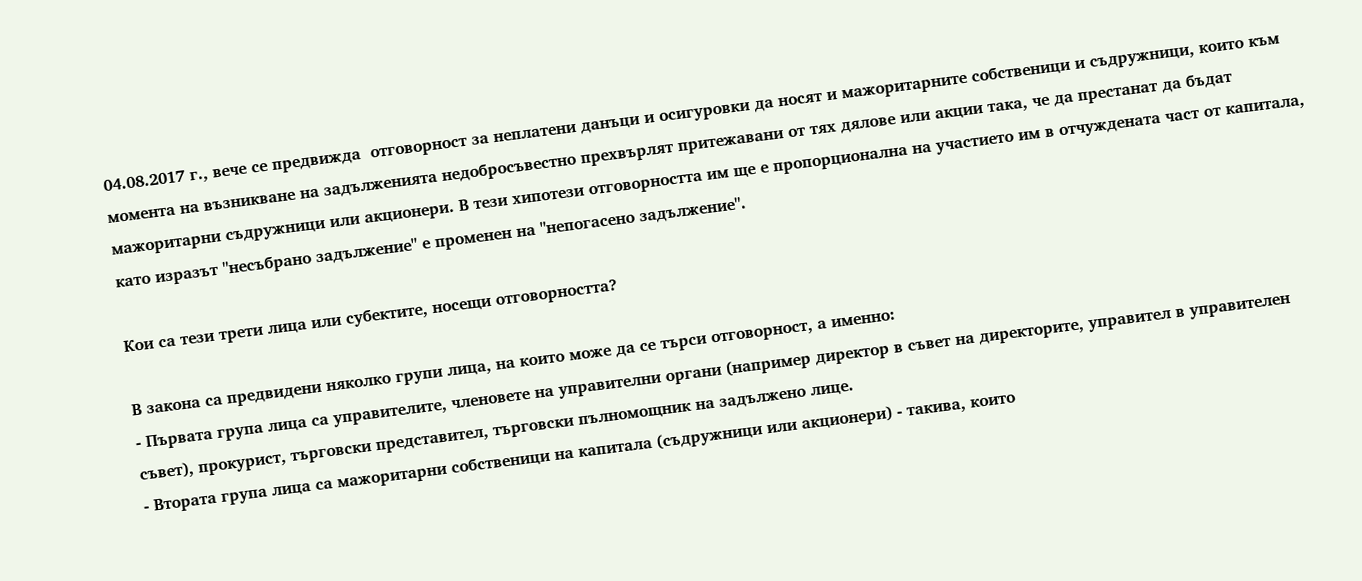04.08.2017 г., вече се предвижда  отговорност за неплатени данъци и осигуровки да носят и мажоритарните собственици и съдружници, които към момента на възникване на задълженията недобросъвестно прехвърлят притежавани от тях дялове или акции така, че да престанат да бъдат мажоритарни съдружници или акционери. В тези хипотези отговорността им ще е пропорционална на участието им в отчуждената част от капитала, като изразът "несъбрано задължение" е променен на "непогасено задължение".

Кои са тези трети лица или субектите, носещи отговорността?

В закона са предвидени няколко групи лица, на които може да се търси отговорност, а именно:
- Първата група лица са управителите, членовете на управителни органи (например директор в съвет на директорите, управител в управителен съвет), прокурист, търговски представител, търговски пълномощник на задължено лице.
- Втората група лица са мажоритарни собственици на капитала (съдружници или акционери) - такива, които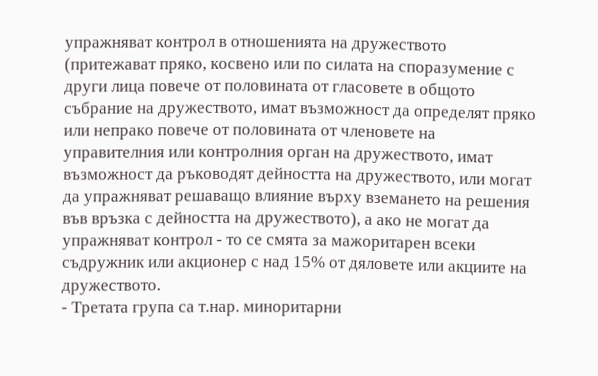упражняват контрол в отношенията на дружеството (притежават пряко, косвено или по силата на споразумение с други лица повече от половината от гласовете в общото събрание на дружеството, имат възможност да определят пряко или непрако повече от половината от членовете на управителния или контролния орган на дружеството, имат възможност да ръководят дейността на дружеството, или могат да упражняват решаващо влияние върху вземането на решения във връзка с дейността на дружеството), а ако не могат да упражняват контрол - то се смята за мажоритарен всеки съдружник или акционер с над 15% от дяловете или акциите на дружеството.
- Третата група са т.нар. миноритарни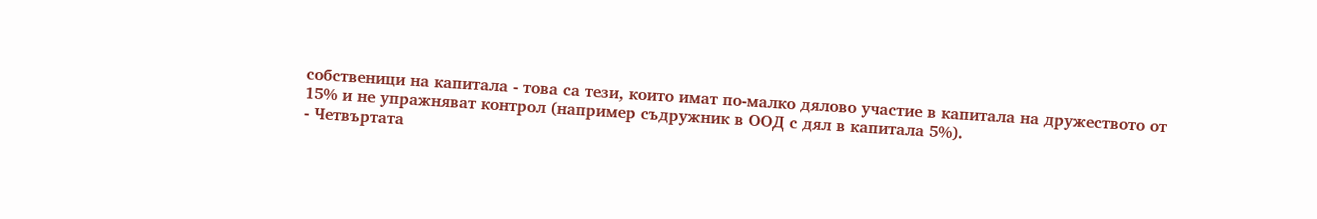собственици на капитала - това са тези, които имат по-малко дялово участие в капитала на дружеството от 15% и не упражняват контрол (например съдружник в ООД с дял в капитала 5%).
- Четвъртата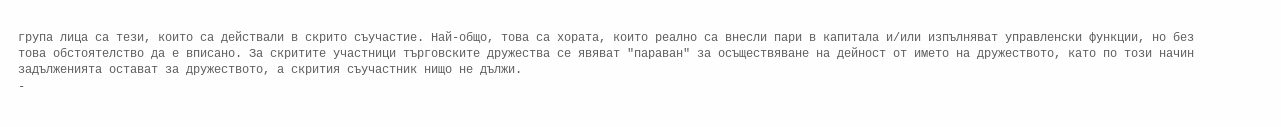група лица са тези, които са действали в скрито съучастие. Най-общо, това са хората, които реално са внесли пари в капитала и/или изпълняват управленски функции, но без това обстоятелство да е вписано. За скритите участници търговските дружества се явяват "параван" за осъществяване на дейност от името на дружеството, като по този начин задълженията остават за дружеството, а скрития съучастник нищо не дължи.
-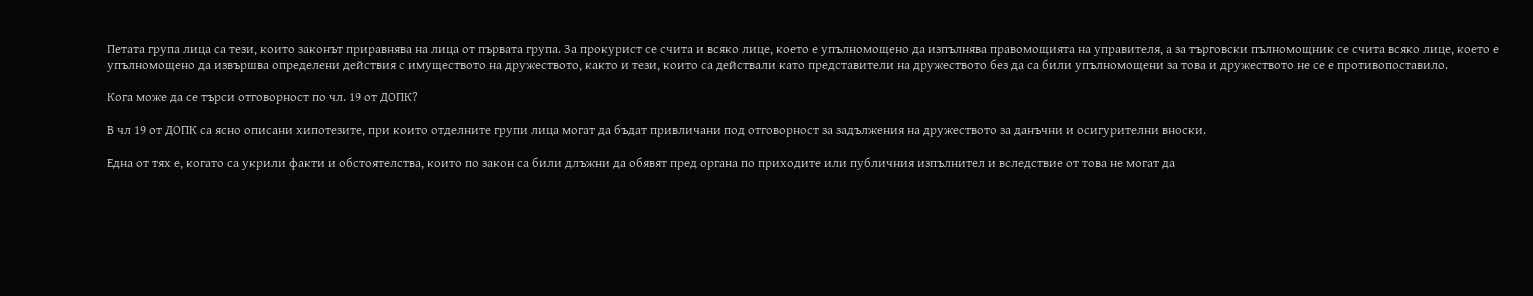Петата група лица са тези, които законът приравнява на лица от първата група. За прокурист се счита и всяко лице, което е упълномощено да изпълнява правомощията на управителя, а за търговски пълномощник се счита всяко лице, което е упълномощено да извършва определени действия с имуществото на дружеството, както и тези, които са действали като представители на дружеството без да са били упълномощени за това и дружеството не се е противопоставило.

Кога може да се търси отговорност по чл. 19 от ДОПК?

В чл 19 от ДОПК са ясно описани хипотезите, при които отделните групи лица могат да бъдат привличани под отговорност за задължения на дружеството за данъчни и осигурителни вноски.

Една от тях е, когато са укрили факти и обстоятелства, които по закон са били длъжни да обявят пред органа по приходите или публичния изпълнител и вследствие от това не могат да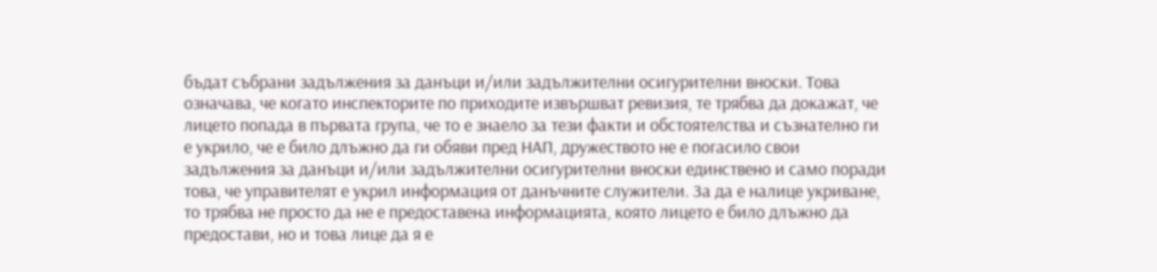бъдат събрани задължения за данъци и/или задължителни осигурителни вноски. Това означава, че когато инспекторите по приходите извършват ревизия, те трябва да докажат, че лицето попада в първата група, че то е знаело за тези факти и обстоятелства и съзнателно ги е укрило, че е било длъжно да ги обяви пред НАП, дружеството не е погасило свои задължения за данъци и/или задължителни осигурителни вноски единствено и само поради това, че управителят е укрил информация от данъчните служители. За да е налице укриване, то трябва не просто да не е предоставена информацията, която лицето е било длъжно да предостави, но и това лице да я е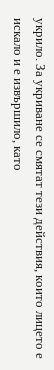укрило. За укриване се смятат тези действия, които лицето е искало и е извършило, като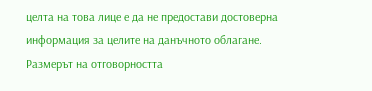целта на това лице е да не предостави достоверна информация за целите на данъчното облагане. Размерът на отговорността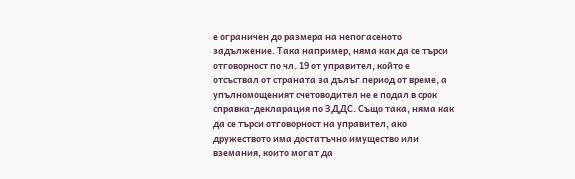е ограничен до размера на непогасеното задължение. Така например, няма как да се търси отговорност по чл. 19 от управител, който е отсъствал от страната за дълъг период от време, а упълномощеният счетоводител не е подал в срок справка-декларация по ЗДДС. Също така, няма как да се търси отговорност на управител, ако дружеството има достатъчно имущество или вземания, които могат да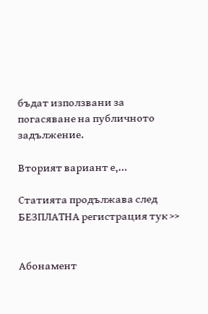бъдат използвани за погасяване на публичното задължение.

Вторият вариант е,...

Статията продължава след БЕЗПЛАТНА регистрация тук >>


Абонамент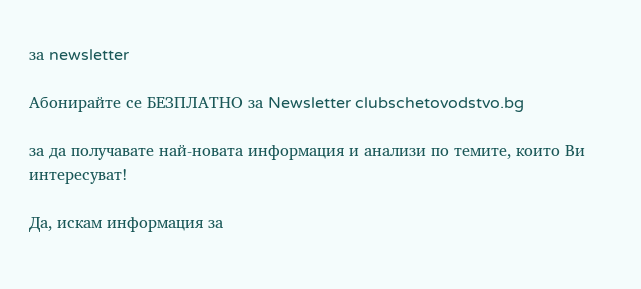за newsletter

Абонирайте се БЕЗПЛАТНО за Newsletter clubschetovodstvo.bg

за да получавате най-новата информация и анализи по темите, които Ви интересуват!

Да, искам информация за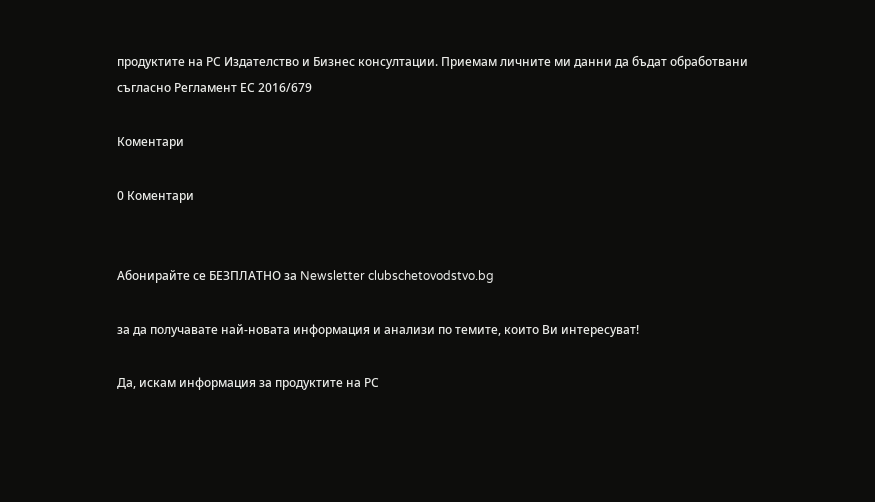продуктите на РС Издателство и Бизнес консултации. Приемам личните ми данни да бъдат обработвани съгласно Регламент ЕС 2016/679

Коментари

0 Коментари


Абонирайте се БЕЗПЛАТНО за Newsletter clubschetovodstvo.bg

за да получавате най-новата информация и анализи по темите, които Ви интересуват!

Да, искам информация за продуктите на РС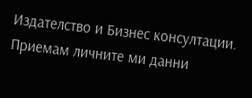Издателство и Бизнес консултации. Приемам личните ми данни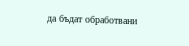да бъдат обработвани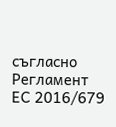съгласно Регламент ЕС 2016/679